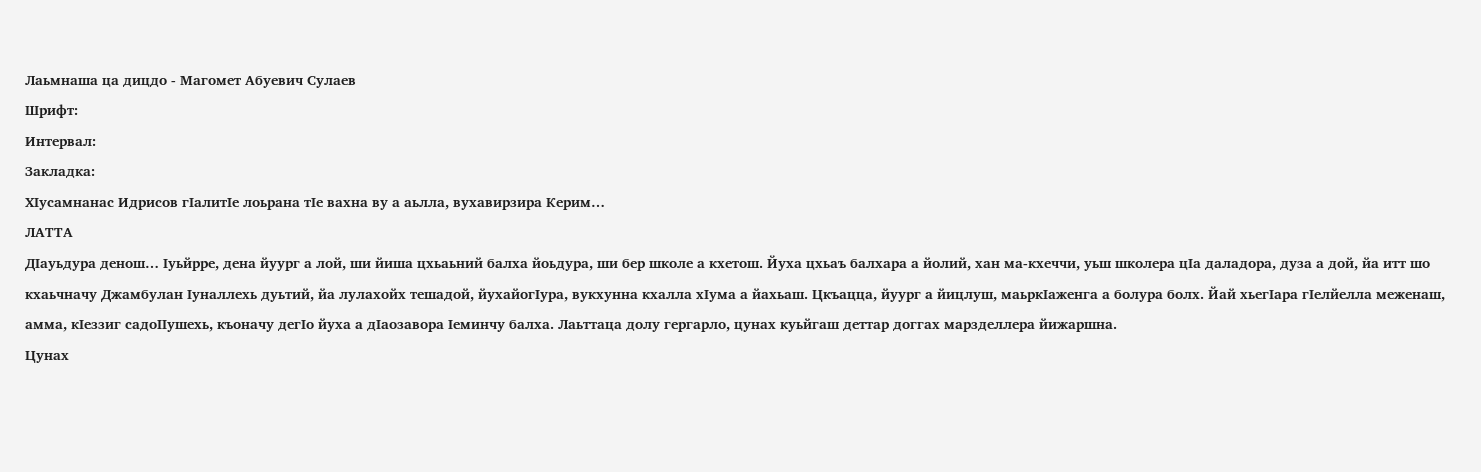Лаьмнаша ца дицдо - Магомет Абуевич Сулаев
Шрифт:
Интервал:
Закладка:
ХIусамнанас Идрисов гIалитIе лоьрана тIе вахна ву а аьлла, вухавирзира Керим…
ЛАТТА
ДIауьдура денош… Iуьйрре, дена йуург а лой, ши йиша цхьаьний балха йоьдура, ши бер школе а кхетош. Йуха цхьаъ балхара а йолий, хан ма-кхеччи, уьш школера цIа даладора, дуза а дой, йа итт шо кхаьчначу Джамбулан Iуналлехь дуьтий, йа лулахойх тешадой, йухайогIура, вукхунна кхалла хIума а йахьаш. Цкъацца, йуург а йицлуш, маьркIаженга а болура болх. Йай хьегIара гIелйелла меженаш, амма, кIеззиг садоIIушехь, къоначу дегIо йуха а дIаозавора Iеминчу балха. Лаьттаца долу гергарло, цунах куьйгаш деттар доггах марзделлера йижаршна.
Цунах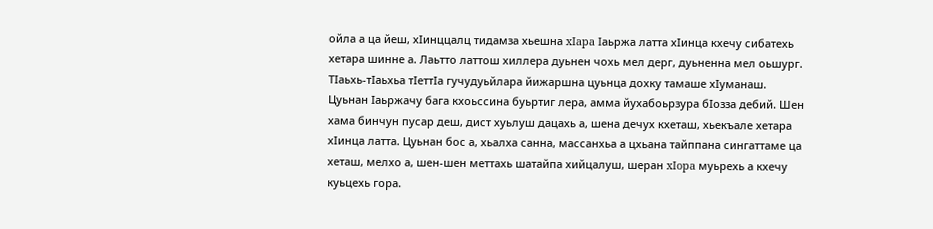ойла а ца йеш, хIинццалц тидамза хьешна xIapa Iаьржа латта хIинца кхечу сибатехь хетара шинне а. Лаьтто латтош хиллера дуьнен чохь мел дерг, дуьненна мел оьшург. ТIаьхь-тIаьхьа тIеттIа гучудуьйлара йижаршна цуьнца дохку тамаше хIуманаш. Цуьнан Iаьржачу бага кхоьссина буьртиг лера, амма йухабоьрзура бIозза дебий. Шен хама бинчун пусар деш, дист хуьлуш дацахь а, шена дечух кхеташ, хьекъале хетара хIинца латта. Цуьнан бос а, хьалха санна, массанхьа а цхьана тайппана сингаттаме ца хеташ, мелхо а, шен-шен меттахь шатайпа хийцалуш, шеран xIopa муьрехь а кхечу куьцехь гора.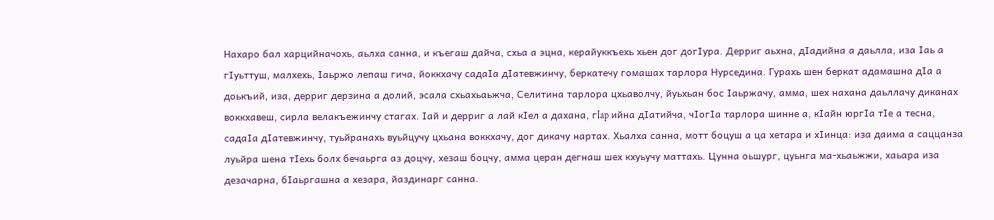Нахаро бал харцийначохь, аьлха санна, и къегаш дайча, схьа а эцна, керайуккъехь хьен дог догIура. Дерриг аьхна, дIадийна а даьлла, иза Iаь а гIуьттуш, малхехь, Iаьржо лепаш гича, йоккхачу садаIа дIатевжинчу, беркатечу гомашах тарлора Нурседина. Гурахь шен беркат адамашна дIа а доькъий, иза, дерриг дерзина а долий, эсала схьахьаьжча, Селитина тарлора цхьаволчу, йуьхьан бос Iаьржачу, амма, шех нахана даьллачу диканах воккхавеш, сирла велакъежинчу стагах. Iай и дерриг а лай кIел а дахана, гIap ийна дIатийча, чIогIа тарлора шинне а, кIайн юргIа тIе а тесна, садаIа дIатевжинчу, туьйранахь вуьйцучу цхьана воккхачу, дог дикачу нартах. Хьалха санна, мотт боцуш а ца хетара и хIинца: иза даима а саццанза луьйра шена тIехь болх бечаьрга аз доцчу, хезаш боцчу, амма церан дегнаш шех кхуьучу маттахь. Цунна оьшург, цуьнга ма-хьаьжжи, хаьара иза дезачарна, бIаьргашна а хезара, йаздинарг санна.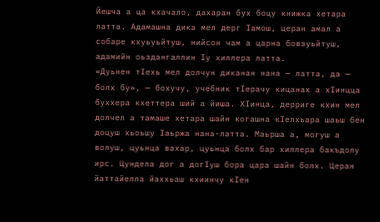Йешча а ца кхачало, дахаран бух боцу книжка хетара латта. Адамашна дика мел дерг Iамош, церан амал а собаре кхуьуьйтуш, нийсон чам а царна бовзуьйтуш, адамийн оьздангаллин Iу хиллера латта.
«Дуьнен тIехь мел долчун диканан нана — латта, да — болх бу», — бохучу, учебник тIерачу кицанах а хIинцца буххера кхеттера ший а йиша. ХIинца, дерриге кхин мел долчел а тамаше хетара шайн когашна кIелхьара шаьш бен доцуш хьоьшу Iаьржа нана-латта. Маьрша а, могуш а волуш, цуьнца вахар, цуьнца болх бар хиллера бакъдолу ирс. Цундела дог а догIуш бора цара шайн болх. Церан йаттайелла йаххьаш кхиинчу кIен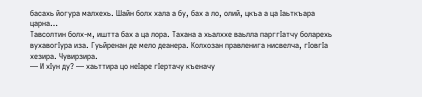басахь йогура малхехь. Шайн болх хала а бу, бах а ло, олий, цкъа а ца Iаьткъара царна…
Тавсолтин болх-м, иштта бах а ца лора. Тахана а хьалххе ваьлла парггIатчу боларехь вухавогIура иза. Гуьйренан де мело деанера. Колхозан правленига нисвелча, гIовгIa хезира. Чувирзира.
— И хIун ду? — хаьттира цо неIаре гIертачу къеначу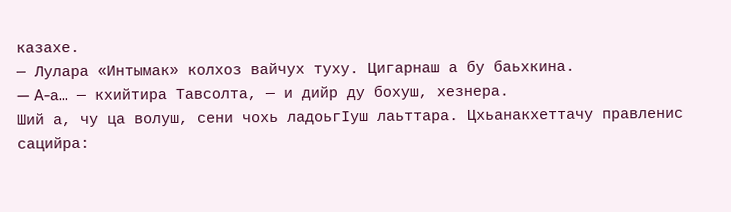казахе.
— Лулара «Интымак» колхоз вайчух туху. Цигарнаш а бу баьхкина.
— A-а… — кхийтира Тавсолта, — и дийр ду бохуш, хезнера.
Ший а, чу ца волуш, сени чохь ладоьгIуш лаьттара. Цхьанакхеттачу правленис сацийра: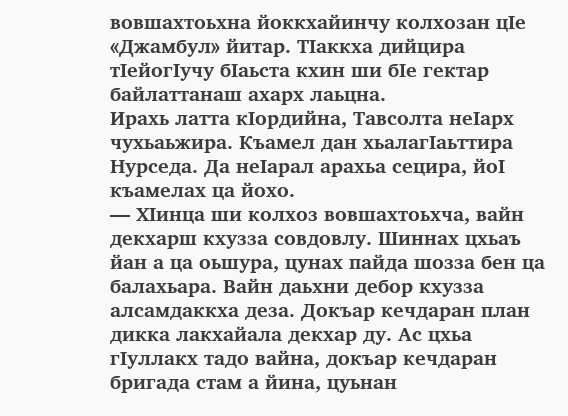вовшахтоьхна йоккхайинчу колхозан цIе «Джамбул» йитар. ТIаккха дийцира тIейогIучу бIаьста кхин ши бIе гектар байлаттанаш ахарх лаьцна.
Ирахь латта кIордийна, Тавсолта неIарх чухьаьжира. Къамел дан хьалагIаьттира Нурседа. Да неIарал арахьа сецира, йоI къамелах ца йохо.
— ХIинца ши колхоз вовшахтоьхча, вайн декхарш кхузза совдовлу. Шиннах цхьаъ йан а ца оьшура, цунах пайда шозза бен ца балахьара. Вайн даьхни дебор кхузза алсамдаккха деза. Докъар кечдаран план дикка лакхайала декхар ду. Ас цхьа гIуллакх тадо вайна, докъар кечдаран бригада стам а йина, цуьнан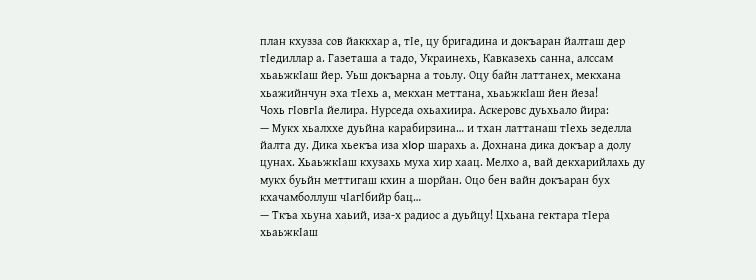план кхузза сов йаккхар а, тIе, цу бригадина и докъаран йалташ дер тIедиллар а. Газеташа а тадо, Украинехь, Кавказехь санна, алссам хьаьжкIаш йер. Уьш докъарна а тоьлу. Оцу байн латтанех, мекхана хьажийнчун эха тIехь а, мекхан меттана, хьаьжкIаш йен йеза!
Чохь гIовгIа йелира. Нурседа охьахиира. Аскеровс дуьхьало йира:
— Мукх хьалххе дуьйна карабирзина… и тхан латтанаш тIехь зеделла йалта ду. Дика хьекъа иза xIop шарахь а. Дохнана дика докъар а долу цунах. ХьаьжкIаш кхузахь муха хир хаац. Мелхо а, вай декхарийлахь ду мукх буьйн меттигаш кхин а шорйан. Оцо бен вайн докъаран бух кхачамболлуш чIагIбийр бац…
— Ткъа хьуна хаьий, иза-х радиос а дуьйцу! Цхьана гектара тIера хьаьжкIаш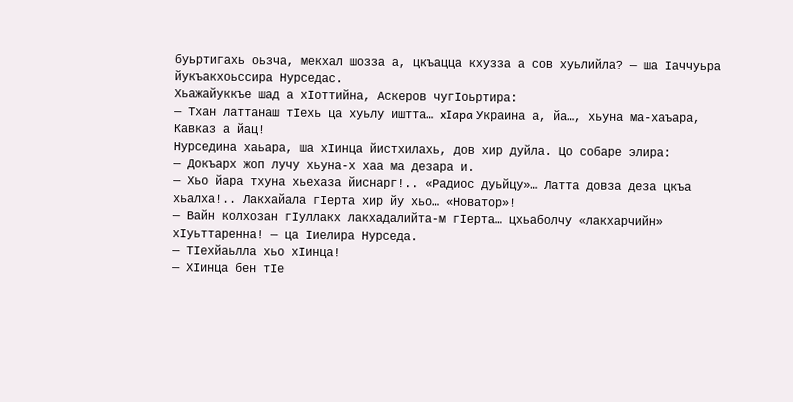буьртигахь оьзча, мекхал шозза а, цкъацца кхузза а сов хуьлийла? — ша Iаччуьра йукъакхоьссира Нурседас.
Хьажайуккъе шад а хIоттийна, Аскеров чугIоьртира:
— Тхан латтанаш тIехь ца хуьлу иштта… xIapa Украина а, йа…, хьуна ма-хаъара, Кавказ а йац!
Нурседина хаьара, ша хIинца йистхилахь, дов хир дуйла. Цо собаре элира:
— Докъарх жоп лучу хьуна-х хаа ма дезара и.
— Хьо йара тхуна хьехаза йиснарг!.. «Радиос дуьйцу»… Латта довза деза цкъа хьалха!.. Лакхайала гIерта хир йу хьо… «Новатор»!
— Вайн колхозан гIуллакх лакхадалийта-м гIерта… цхьаболчу «лакхарчийн» хIуьттаренна! — ца Iиелира Нурседа.
— ТIехйаьлла хьо хIинца!
— ХIинца бен тIе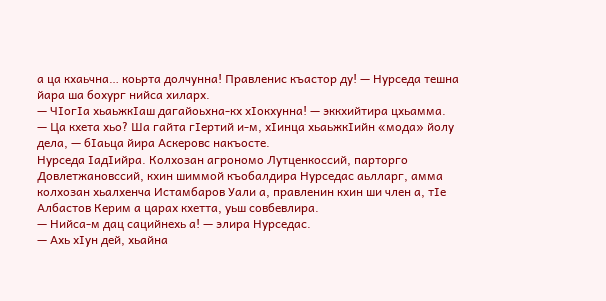а ца кхаьчна… коьрта долчунна! Правленис къастор ду! — Нурседа тешна йара ша бохург нийса хиларх.
— ЧIогIа хьаьжкIаш дагайоьхна-кх хIокхунна! — эккхийтира цхьамма.
— Ца кхета хьо? Ша гайта гIертий и-м, хIинца хьаьжкIийн «мода» йолу дела, — бIаьца йира Аскеровс накъосте.
Нурседа IадIийра. Колхозан агрономо Лутценкоссий, парторго Довлетжановссий, кхин шиммой къобалдира Нурседас аьлларг, амма колхозан хьалхенча Истамбаров Уали а, правленин кхин ши член а, тIе Албастов Керим а царах кхетта, уьш совбевлира.
— Нийса-м дац сацийнехь а! — элира Нурседас.
— Ахь хIун дей, хьайна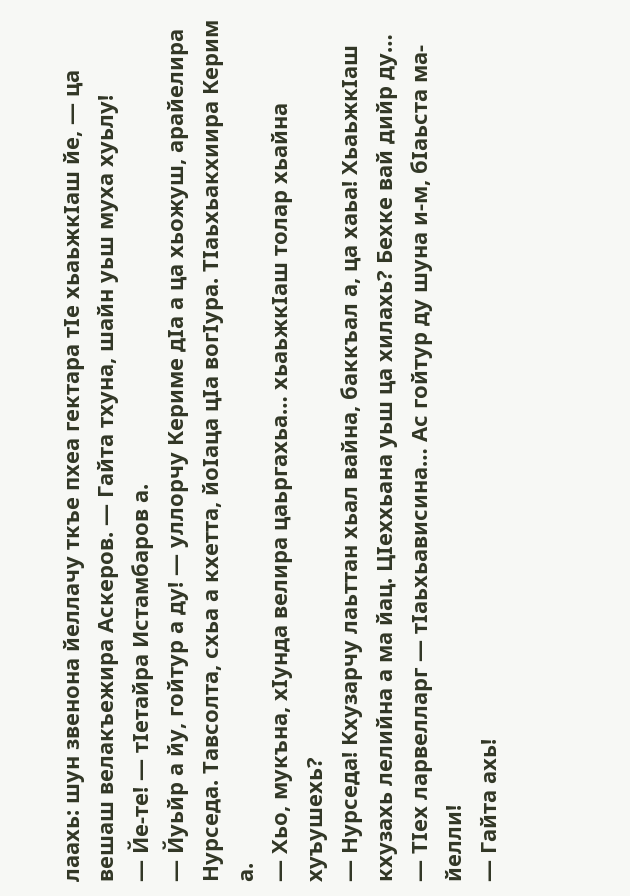лаахь: шун звенона йеллачу ткъе пхеа гектара тIе хьаьжкIаш йе, — ца вешаш велакъежира Аскеров. — Гайта тхуна, шайн уьш муха хуьлу!
— Йе-те! — тIетайра Истамбаров а.
— Йуьйр а йу, гойтур а ду! — уллорчу Кериме дIа а ца хьожуш, арайелира Нурседа. Тавсолта, схьа а кхетта, йоIаца цIа вогIура. ТIаьхьакхиира Керим а.
— Хьо, мукъна, хIунда велира цаьргахьа… хьаьжкIаш толар хьайна хуъушехь?
— Нурседа! Кхузарчу лаьттан хьал вайна, баккъал а, ца хаьа! ХьаьжкIаш кхузахь лелийна а ма йац. ЦIеххьана уьш ца хилахь? Бехке вай дийр ду…
— ТIех ларвелларг — тIаьхьависина… Ас гойтур ду шуна и-м, бIаьста ма-йелли!
— Гайта ахь!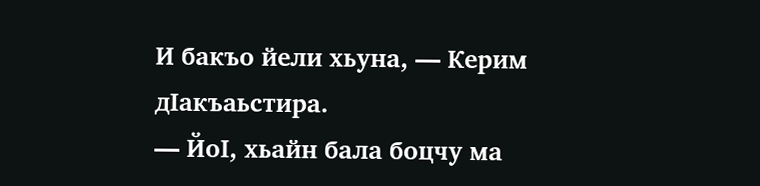И бакъо йели хьуна, — Керим дIакъаьстира.
— ЙоI, хьайн бала боцчу ма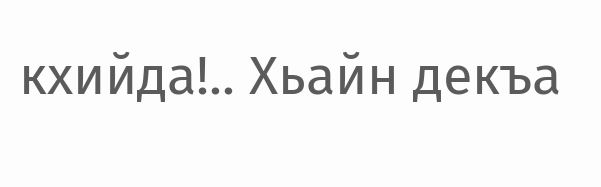кхийда!.. Хьайн декъа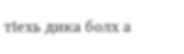тIехь дика болх а